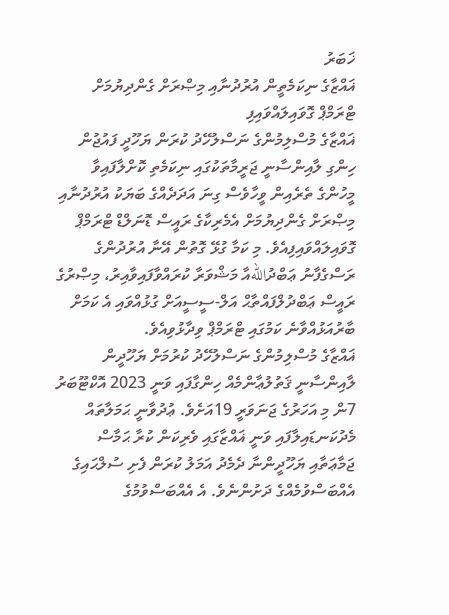ޚަބަރު
ޣައްޒާގެ ނިކަމެތީން އުރުދުނާއި މިޞްރަށް ގެންދިޔުމަށް ޓްރަމްޕް ގޮވައިލައްވައިފި
ޣައްޒާގެ މުސްލިމުންގެ ނަސްލުހޭދު ކުރަން ޔަހޫދީ ފައުޖުން ހިންގި ލާއިންސާނީ ޖަރީމާތަކުގައި ނިކަމެތި ކޮށްލާފައިވާ މީހުންގެ ތެރެއިން ވީހާވެސް ގިނަ އަދަދެއްގެ ބަޔަކު އުރުދުނާއި މިޞްރަށް ގެންދިޔުމަށް އެމެރިކާގެ ރައީސް ޑޮނަލްޑް ޓްރަމްޕް ގޮވައިލައްވައިފިއެވެ. މި ކަމާ ގުޅޭ ގޮތުން އޭނާ އުރުދުންގެ ރަސްގެފާނު ޢަބްދުاللهއާ މަޝްވަރާ ކުރައްވާފައިވާއިރު، މިޞްރުގެ ރައީސް ޢަބްދުލްފައްތާޙް އަލް-ސީސީއަށް ގުޅުއްވައި އެ ކަމަށް ބާރުއަޅުއްވާނެ ކަމުގައި ޓްރަމްޕް ވިދާޅުވިއެވެ.
ޣައްޒާގެ މުސްލިމުންގެ ނަސްލުހޭދު ކުރުމަށް ޔަހޫދީން ލާއިންސާނީ ޤަތުލުޢާންމެއް ހިންގާފައި ވަނީ 2023 އޮކްޓޫބަރު 7ން މި އަހަރުގެ ޖަނަވަރީ 19އަށެވެ. ޢުދުވާނީ ޙަމަލާތައް މެދުކަނޑައިލާފައި ވަނީ ޣައްޒާގައި ވެރިކަން ކުރާ ޙަމާސް ޖަމާޢަތާއި ޔަހޫދީންނާ ދެމެދު އަމަލު ކުރަން ފެށި ސުލްޙައިގެ އެއްބަސްވުމެއްގެ ދަށުންނެވެ. އެ އެއްބަސްވުމުގެ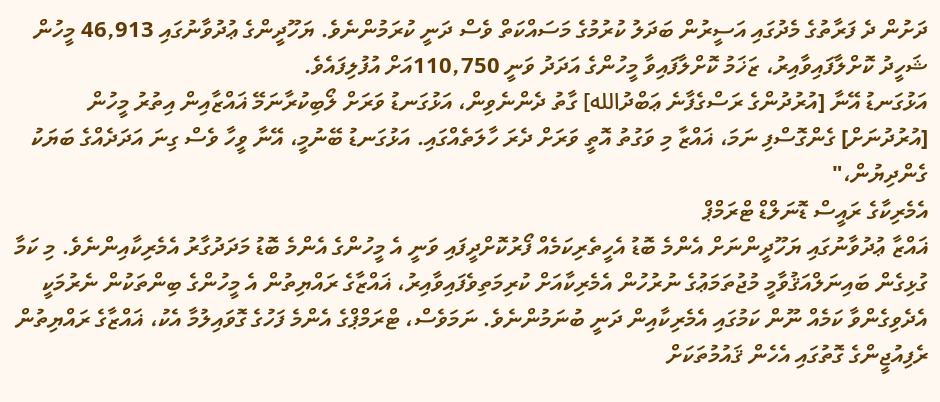ދަށުން ދެ ފަރާތުގެ މެދުގައި އަސީރުން ބަދަލު ކުރުމުގެ މަސައްކަތް ވެސް ދަނީ ކުރަމުންނެވެ. ޔަހޫދީންގެ ޢުދުވާނުގައި 46,913 މީހުން ޝަހީދު ކޮށްލާފައިވާއިރު، ޒަޚަމު ކޮށްލާފައިވާ މީހުންގެ އަދަދު ވަނީ 110,750އަށް އުފުލިފައެވެ.
އަޅުގަނޑު އޭނާ [އުރުދުންގެ ރަސްގެފާނެ ޢަބްދުالله] ގާތު ދެންނެވިން، އަޅުގަނޑު ވަރަށް ލޯބިކުރާނަމޭ ޣައްޒާއިން އިތުރު މީހުން [އުރުދުނަށް] ގެންގޮސްފި ނަމަ، ޣައްޒާ މި ވަގުތު އޮތީ ވަރަށް ދެރަ ހާލަތެއްގައި. އަޅުގަނޑު ބޭނުމީ، އޭނާ ވީހާ ވެސް ގިނަ އަދަދެއްގެ ބަޔަކު ގެންދިޔުން،"
އެމެރިކާގެ ރައީސް ޑޮނަލްޑް ޓްރަމްޕް
ޣައްޒާ ޢުދުވާނުގައި ޔަހޫދީންނަށް އެންމެ ބޮޑު އެހީތެރިކަމެއް ފޯރުކޮށްދީފައި ވަނީ އެ މީހުންގެ އެންމެ ބޮޑު މަދަދުގާރު އެމެރިކާއިންނެވެ. މި ކަމާ ގުޅިގެން ބައިނަލްއަޤުވާމީ މުޖުތަމަޢުގެ ނުރުހުން އެމެރިކާއަށް ކުރިމަތިވެފައިވާއިރު، ޣައްޒާގެ ރައްޔިތުން އެ މީހުންގެ ބިންތަކުން ނެރުމަކީ އެދެވިގެންވާ ކަމެއް ނޫން ކަމުގައި އެމެރިކާއިން ދަނީ ބުނަމުންނެވެ. ނަމަވެސް، ޓްރަމްޕްގެ އެންމެ ފަހުގެ ގޮވައިލުމާ އެކު، ޣައްޒާގެ ރައްޔިތުން ރެފިއުޖީންގެ ގޮތުގައި އެހެން ޤައުމުތަކަށް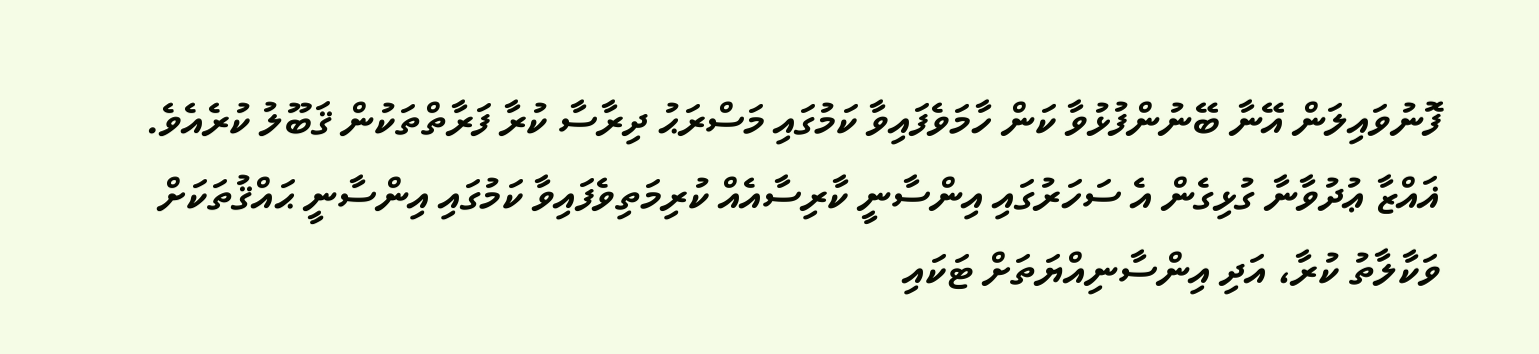ފޮނުވައިލަން އޭނާ ބޭނުންފުޅުވާ ކަން ހާމަވެފައިވާ ކަމުގައި މަސްރަޙު ދިރާސާ ކުރާ ފަރާތްތަކުން ޤަބޫލު ކުރެއެވެ.
ޣައްޒާ ޢުދުވާނާ ގުޅިގެން އެ ސަހަރުގައި އިންސާނީ ކާރިސާއެއް ކުރިމަތިވެފައިވާ ކަމުގައި އިންސާނީ ޙައްޤުތަކަށް ވަކާލާތު ކުރާ، އަދި އިންސާނިއްޔަތަށް ޓަކައި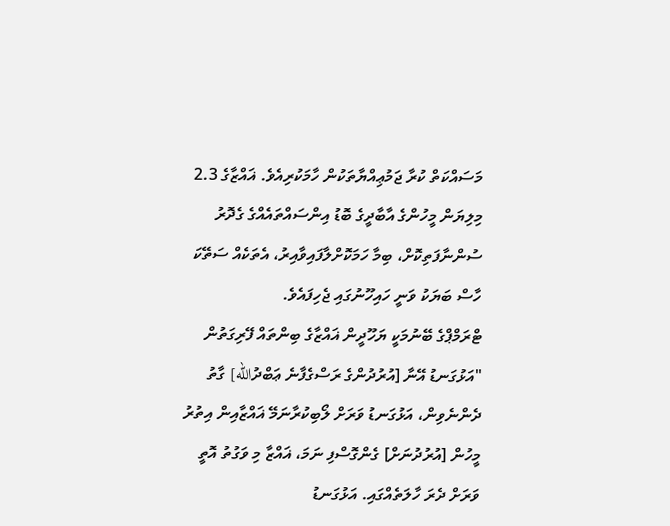މަސައްކަތް ކުރާ ޖަމުޢިއްޔާތަކުން ހާމަކުރިއެވެ. ޣައްޒާގެ 2.3 މިލިޔަން މީހުންގެ އާބާދީގެ ބޮޑު އިންސައްތައެއްގެ ގެދޮރު ސުންނާފަތިކޮށް، ބިމާ ހަމަކޮށްލާފައިވާއިރު، އެތަކެއް ސަތޭކަ ހާސް ބަޔަކު ވަނީ ހައިހޫނުގައި ޖެހިފައެވެ.
ޓްރަމްޕްގެ ބޭނުމަކީ ޔަހޫދީން ޣައްޒާގެ ބިންތައް ފޭރިގަތުން
"އަޅުގަނޑު އޭނާ [އުރުދުންގެ ރަސްގެފާނެ ޢަބްދުالله] ގާތު ދެންނެވިން، އަޅުގަނޑު ވަރަށް ލޯބިކުރާނަމޭ ޣައްޒާއިން އިތުރު މީހުން [އުރުދުނަށް] ގެންގޮސްފި ނަމަ، ޣައްޒާ މި ވަގުތު އޮތީ ވަރަށް ދެރަ ހާލަތެއްގައި. އަޅުގަނޑު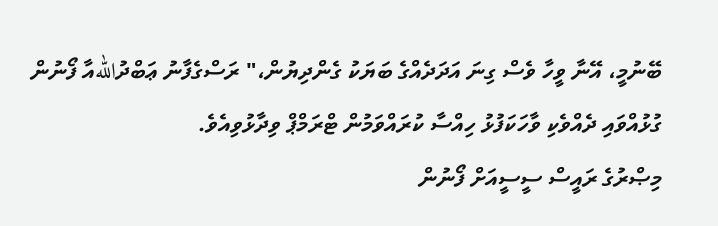ބޭނުމީ، އޭނާ ވީހާ ވެސް ގިނަ އަދަދެއްގެ ބަޔަކު ގެންދިޔުން،" ރަސްގެފާނު ޢަބްދުاللهއާ ފޯނުން ގުޅުއްވައި ދެއްވެކި ވާހަކަފުޅު ހިއްސާ ކުރައްވަމުން ޓްރަމްޕް ވިދާޅުވިއެވެ.
މިޞްރުގެ ރައީސް ސީސީއަށް ފޯނުން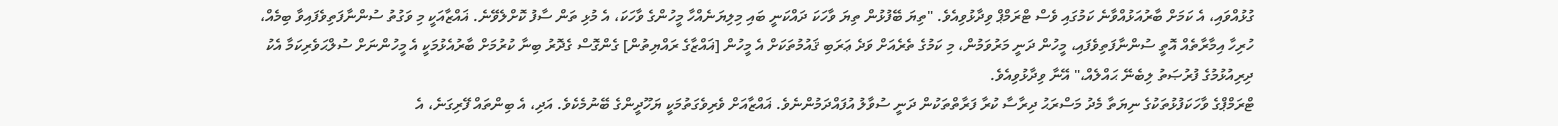ގުޅުއްވައި، އެ ކަމަށް ބާރުއަޅުއްވާނެ ކަމުގައި ވެސް ޓްރަމްޕް ވިދާޅުވިއެވެ. "ތިޔަ ބޭފުޅުން ތިޔަ ވާހަކަ ދައްކަނީ ބައި މިލިޔަނެއްހާ މީހުންގެ ވާހަކަ، އެ މުޅި ތަން ސާފު ކޮށްލެވޭނެ. ޣައްޒާއަކީ މި ވަގުތު ސުންނާފަތިވެފައިވާ ބިމެއް، ހުރިހާ އިމާރާތެއް އޮތީ ސުންނާފަތިވެފައި، މީހުން ދަނީ މަރުވަމުން، މި ކަމުގެ ތެރެއަށް ވަދެ ޢަރަބި ޤައުމުތަކަށް އެ މީހުން [ޣައްޒާގެ ރައްޔިތުން] ގެންގޮސް ގެދޮރު ބިނާ ކުރުމަށް ބާރުއެޅުމަކީ އެ މީހުންނަށް ސުލްޙަވެރިކަމާ އެކު ދިރިއުޅުމުގެ ފުރުޞަތު ލިބެނޭ ޙައްލެއް،" އޭނާ ވިދާޅުވިއެވެ.
ޓްރަމްޕްގެ ވާހަކަފުޅުތަކުގެ ނިޔަތާ މެދު މަސްރަޙު ދިރާސާ ކުރާ ފަރާތްތަކުން ދަނީ ސުވާލު އުފައްދަމުންނެވެ. ޣައްޒާއަށް ވެރިވެގަތުމަކީ ޔަހޫދީންގެ ބޭނުމެކެވެ. އަދި، އެ ބިންތައް ފޭރިގަނެ، އެ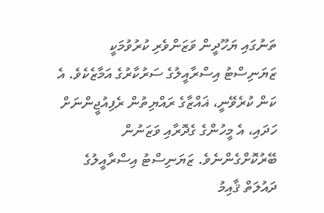ތަނުގައި ޔަހޫދީން ވަޒަންވެރި ކުރުވުމަކީ ޒަޔަނިސްޓު އިސްރާއީލުގެ ސަރުކާރުގެ އަމާޒެކެވެ. އެ ކަން ކުރެވޭނީ، ޣައްޒާގެ ރައްޔިތުން ރެފިއުޖީންނަށް ހަދައި، އެ މީހުންގެ ގެދޮރާއި ވަޒަނުން ބޭރުކޮށްގެންނެވެ. ޒަޔަނިސްޓު އިސްރާއީލުގެ ދައުލަތް ޤާއިމު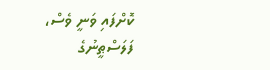ކޮށްފައި ވަނީ ވެސް، ފަލަސްޠީނުގެ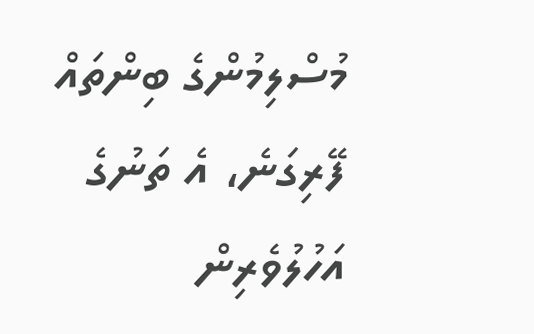މުސްލިމުންގެ ބިންތައް ފޭރިގަނެ، އެ ތަނުގެ އަހުލުވެރިން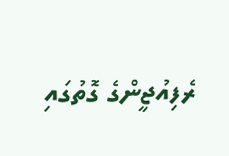ރެފިއުޖީންގެ ގޮތުގައި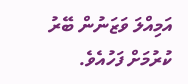އަމިއްލަ ވަޒަނުން ބޭރު ކުރުމަށް ފަހުއެވެ.